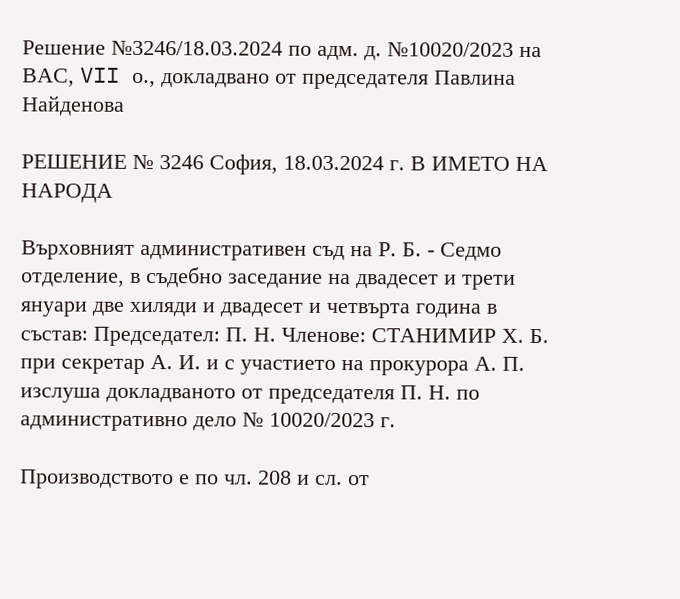Решение №3246/18.03.2024 по адм. д. №10020/2023 на ВАС, VII о., докладвано от председателя Павлина Найденова

РЕШЕНИЕ № 3246 София, 18.03.2024 г. В ИМЕТО НА НАРОДА

Върховният административен съд на Р. Б. - Седмо отделение, в съдебно заседание на двадесет и трети януари две хиляди и двадесет и четвърта година в състав: Председател: П. Н. Членове: СТАНИМИР Х. Б. при секретар А. И. и с участието на прокурора А. П. изслуша докладваното от председателя П. Н. по административно дело № 10020/2023 г.

Производството е по чл. 208 и сл. от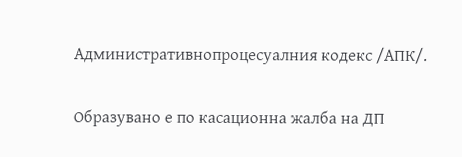Административнопроцесуалния кодекс /АПК/.

Образувано е по касационна жалба на ДП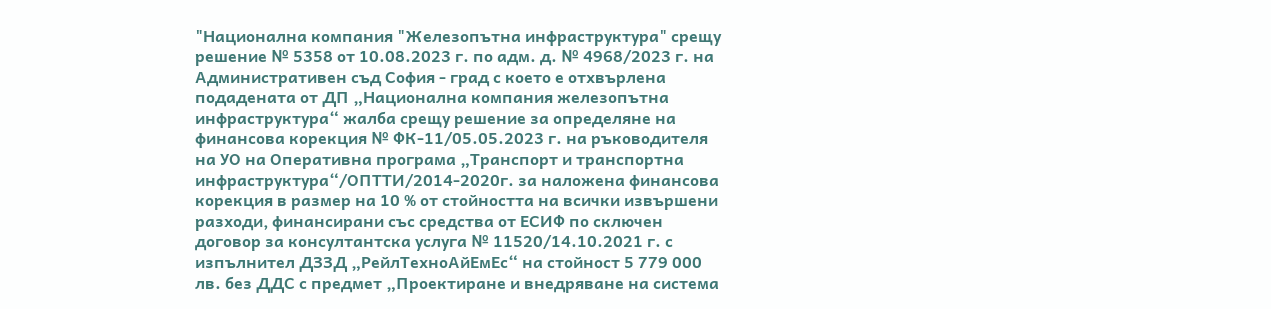"Национална компания "Железопътна инфраструктура" срещу решение № 5358 от 10.08.2023 г. по адм. д. № 4968/2023 г. на Административен съд София - град с което е отхвърлена подадената от ДП „Национална компания железопътна инфраструктура“ жалба срещу решение за определяне на финансова корекция № ФК-11/05.05.2023 г. на ръководителя на УО на Оперативна програма „Транспорт и транспортна инфраструктура“/ОПТТИ/2014-2020г. за наложена финансова корекция в размер на 10 % от стойността на всички извършени разходи, финансирани със средства от ЕСИФ по сключен договор за консултантска услуга № 11520/14.10.2021 г. с изпълнител ДЗЗД „РейлТехноАйЕмЕс“ на стойност 5 779 000 лв. без ДДС с предмет „Проектиране и внедряване на система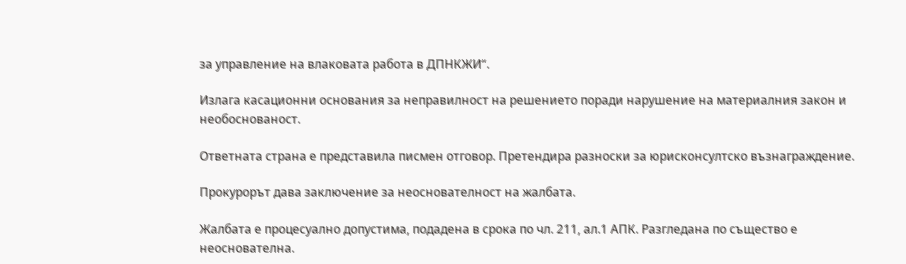за управление на влаковата работа в ДПНКЖИ“.

Излага касационни основания за неправилност на решението поради нарушение на материалния закон и необоснованост.

Ответната страна е представила писмен отговор. Претендира разноски за юрисконсултско възнаграждение.

Прокурорът дава заключение за неоснователност на жалбата.

Жалбата е процесуално допустима, подадена в срока по чл. 211, ал.1 АПК. Разгледана по същество е неоснователна.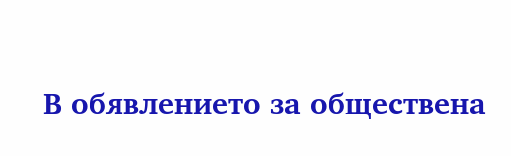В обявлението за обществена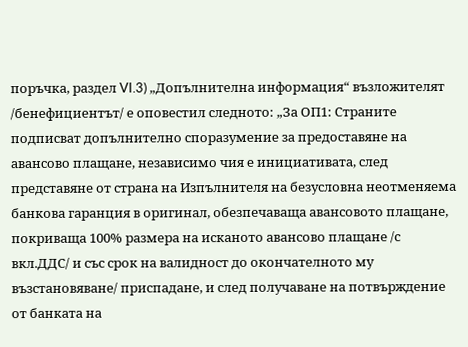поръчка, раздел VI.3) „Допълнителна информация“ възложителят /бенефициентът/ е оповестил следното: „За ОП1: Страните подписват допълнително споразумение за предоставяне на авансово плащане, независимо чия е инициативата, след представяне от страна на Изпълнителя на безусловна неотменяема банкова гаранция в оригинал, обезпечаваща авансовото плащане, покриваща 100% размера на исканото авансово плащане /с вкл.ДДС/ и със срок на валидност до окончателното му възстановяване/ приспадане, и след получаване на потвърждение от банката на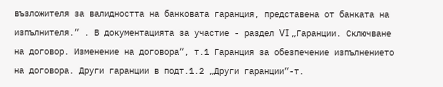възложителя за валидността на банковата гаранция, представена от банката на изпълнителя.“ . В документацията за участие - раздел VI „Гаранции. Сключване на договор. Изменение на договора“, т.1 Гаранция за обезпечение изпълнението на договора. Други гаранции в подт.1.2 „Други гаранции“-т.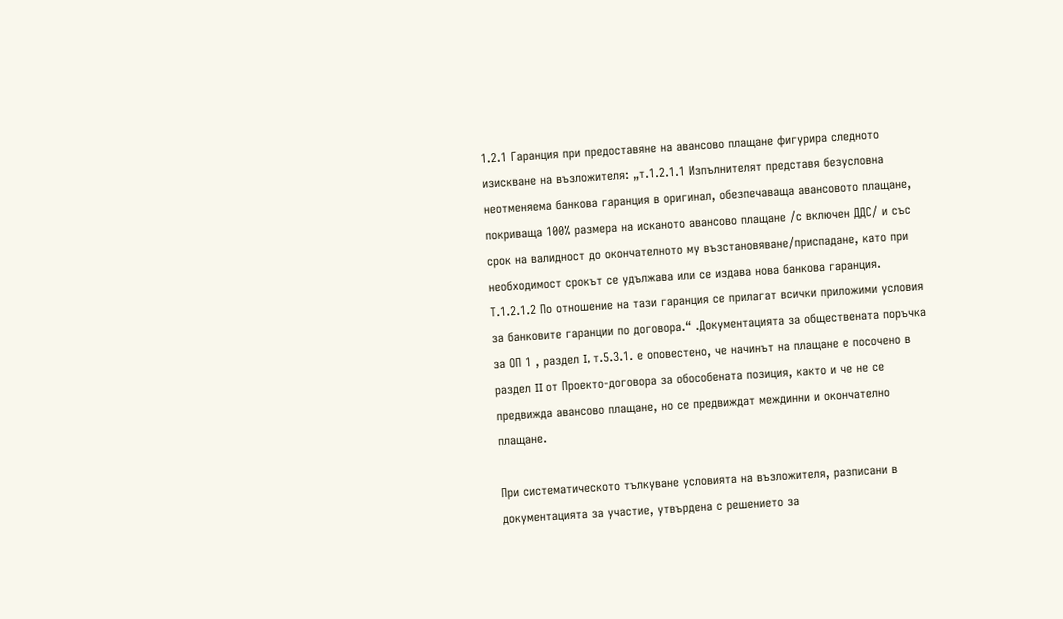1.2.1 Гаранция при предоставяне на авансово плащане фигурира следното изискване на възложителя: „т.1.2.1.1 Изпълнителят представя безусловна неотменяема банкова гаранция в оригинал, обезпечаваща авансовото плащане, покриваща 100% размера на исканото авансово плащане /с включен ДДС/ и със срок на валидност до окончателното му възстановяване/приспадане, като при необходимост срокът се удължава или се издава нова банкова гаранция. Т.1.2.1.2 По отношение на тази гаранция се прилагат всички приложими условия за банковите гаранции по договора.“ .Документацията за обществената поръчка за ОП 1 , раздел I, т.5.3.1. е оповестено, че начинът на плащане е посочено в раздел II от Проекто-договора за обособената позиция, както и че не се предвижда авансово плащане, но се предвиждат междинни и окончателно плащане.

При систематическото тълкуване условията на възложителя, разписани в документацията за участие, утвърдена с решението за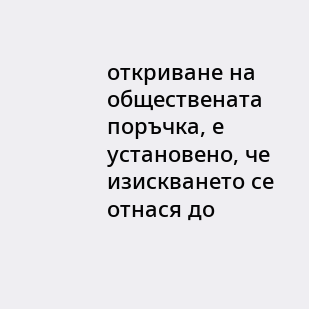откриване на обществената поръчка, е установено, че изискването се отнася до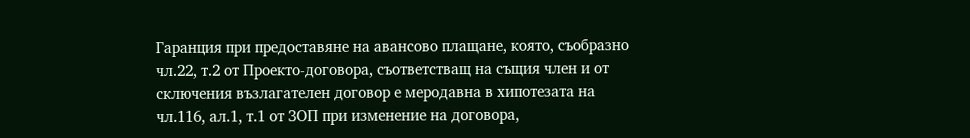Гаранция при предоставяне на авансово плащане, която, съобразно чл.22, т.2 от Проекто-договора, съответстващ на същия член и от сключения възлагателен договор е меродавна в хипотезата на чл.116, ал.1, т.1 от ЗОП при изменение на договора,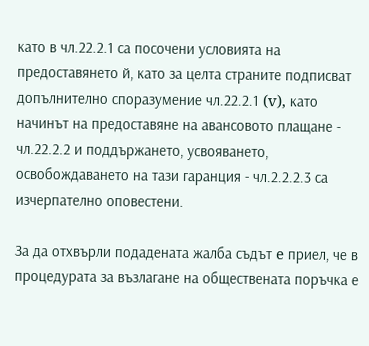като в чл.22.2.1 са посочени условията на предоставянето й, като за целта страните подписват допълнително споразумение чл.22.2.1 (v), като начинът на предоставяне на авансовото плащане - чл.22.2.2 и поддържането, усвояването, освобождаването на тази гаранция - чл.2.2.2.3 са изчерпателно оповестени.

За да отхвърли подадената жалба съдът e приел, че в процедурата за възлагане на обществената поръчка е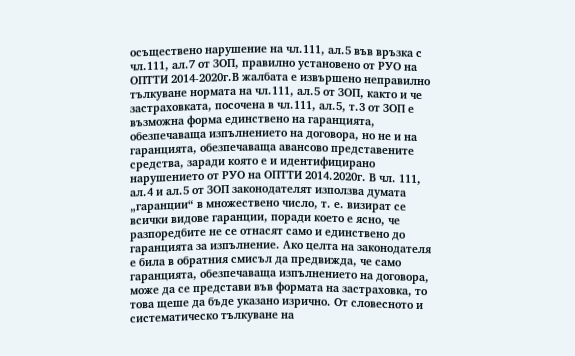осъществено нарушение на чл.111, ал.5 във връзка с чл.111, ал.7 от ЗОП, правилно установено от РУО на ОПТТИ 2014-2020г.В жалбата е извършено неправилно тълкуване нормата на чл.111, ал.5 от ЗОП, както и че застраховката, посочена в чл.111, ал.5, т.3 от ЗОП е възможна форма единствено на гаранцията, обезпечаваща изпълнението на договора, но не и на гаранцията, обезпечаваща авансово представените средства, заради която е и идентифицирано нарушението от РУО на ОПТТИ 2014.2020г. В чл. 111, ал.4 и ал.5 от ЗОП законодателят използва думата „гаранции“ в множествено число, т. е. визират се всички видове гаранции, поради което е ясно, че разпоредбите не се отнасят само и единствено до гаранцията за изпълнение. Ако целта на законодателя е била в обратния смисъл да предвижда, че само гаранцията, обезпечаваща изпълнението на договора, може да се представи във формата на застраховка, то това щеше да бъде указано изрично. От словесното и систематическо тълкуване на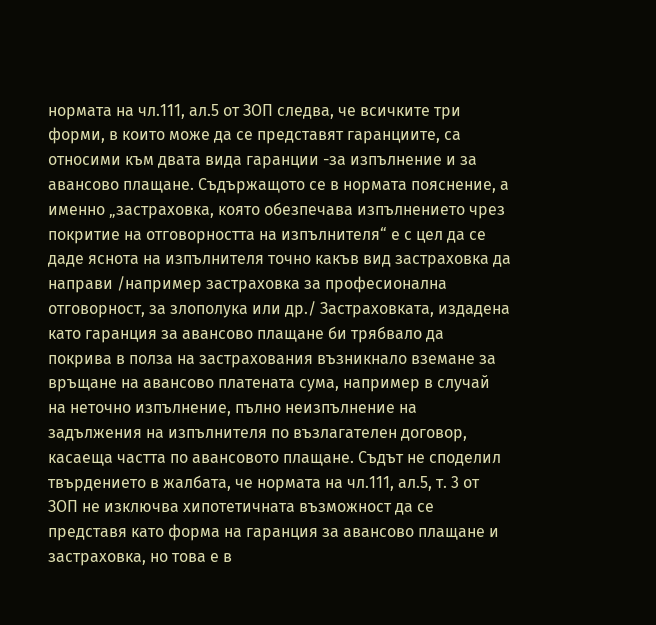нормата на чл.111, ал.5 от ЗОП следва, че всичките три форми, в които може да се представят гаранциите, са относими към двата вида гаранции -за изпълнение и за авансово плащане. Съдържащото се в нормата пояснение, а именно „застраховка, която обезпечава изпълнението чрез покритие на отговорността на изпълнителя“ е с цел да се даде яснота на изпълнителя точно какъв вид застраховка да направи /например застраховка за професионална отговорност, за злополука или др./ Застраховката, издадена като гаранция за авансово плащане би трябвало да покрива в полза на застрахования възникнало вземане за връщане на авансово платената сума, например в случай на неточно изпълнение, пълно неизпълнение на задължения на изпълнителя по възлагателен договор, касаеща частта по авансовото плащане. Съдът не споделил твърдението в жалбата, че нормата на чл.111, ал.5, т. 3 от ЗОП не изключва хипотетичната възможност да се представя като форма на гаранция за авансово плащане и застраховка, но това е в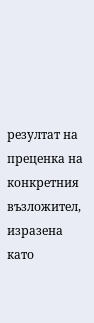резултат на преценка на конкретния възложител, изразена като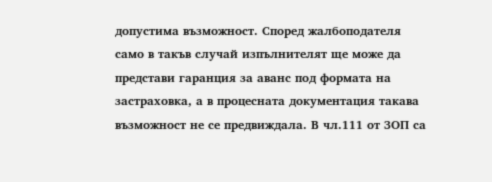допустима възможност. Според жалбоподателя само в такъв случай изпълнителят ще може да представи гаранция за аванс под формата на застраховка, а в процесната документация такава възможност не се предвиждала. В чл.111 от ЗОП са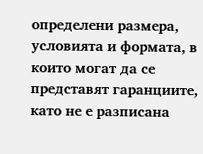определени размера, условията и формата, в които могат да се представят гаранциите, като не е разписана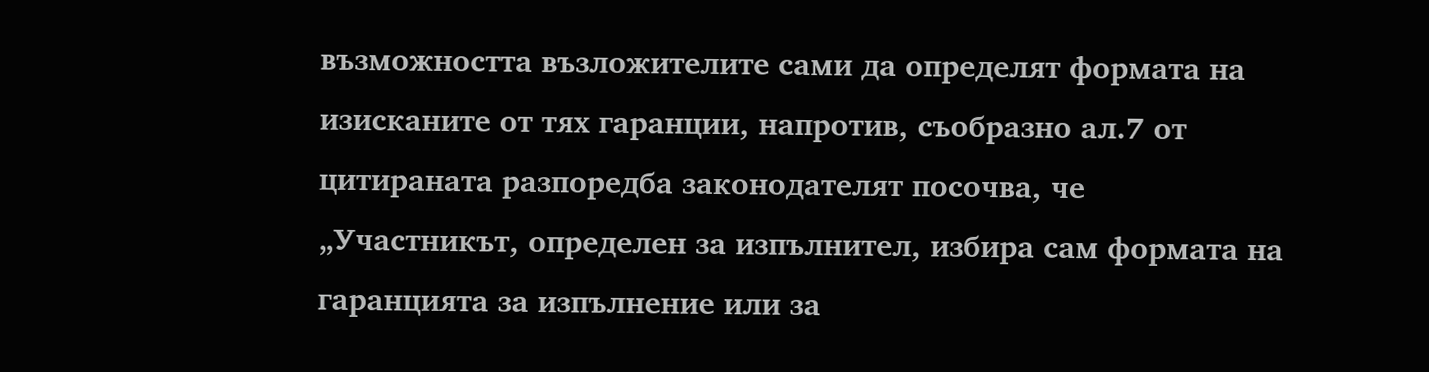възможността възложителите сами да определят формата на изисканите от тях гаранции, напротив, съобразно ал.7 от цитираната разпоредба законодателят посочва, че „Участникът, определен за изпълнител, избира сам формата на гаранцията за изпълнение или за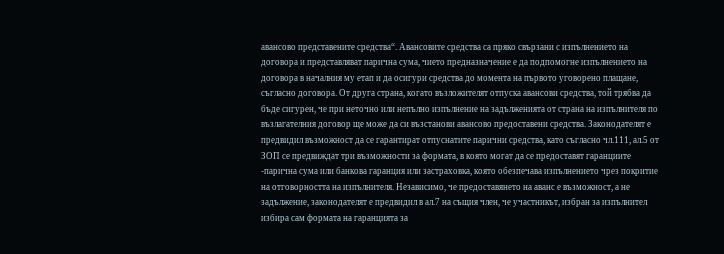авансово представените средства“. Авансовите средства са пряко свързани с изпълнението на договора и представляват парична сума, чието предназначение е да подпомогне изпълнението на договора в началния му етап и да осигури средства до момента на първото уговорено плащане, съгласно договора. От друга страна, когато възложителят отпуска авансови средства, той трябва да бъде сигурен, че при неточно или непълно изпълнение на задълженията от страна на изпълнителя по възлагателния договор ще може да си възстанови авансово предоставени средства. Законодателят е предвидил възможност да се гарантират отпуснатите парични средства, като съгласно чл.111, ал.5 от ЗОП се предвиждат три възможности за формата, в която могат да се предоставят гаранциите -парична сума или банкова гаранция или застраховка, която обезпечава изпълнението чрез покритие на отговорността на изпълнителя. Независимо, че предоставянето на аванс е възможност, а не задължение, законодателят е предвидил в ал.7 на същия член, че участникът, избран за изпълнител избира сам формата на гаранцията за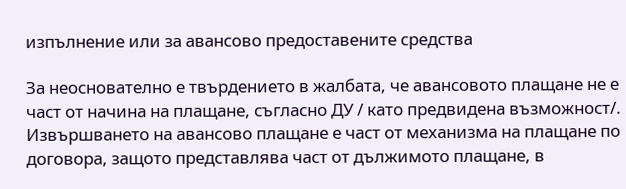изпълнение или за авансово предоставените средства

За неоснователно е твърдението в жалбата, че авансовото плащане не е част от начина на плащане, съгласно ДУ / като предвидена възможност/. Извършването на авансово плащане е част от механизма на плащане по договора, защото представлява част от дължимото плащане, в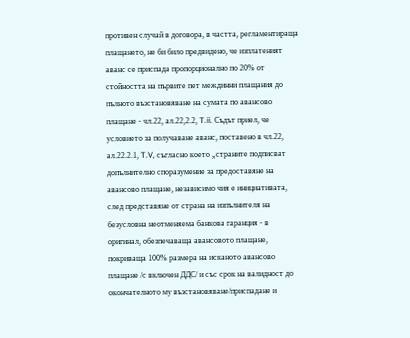противен случай в договора, в частта, регламентираща плащането, не би било предвидено, че изплатеният аванс се приспада пропорционално по 20% от стойността на първите пет междинни плащания до пълното възстановяване на сумата по авансово плащане - чл.22, ал.22,2.2, T.ii. Съдът приел, че условието за получаване аванс, поставено в чл.22, ал.22.2.1, T.V, съгласно което „страните подписват допълнително споразумение за предоставяне на авансово плащане, независимо чия е инициативата, след представяне от страна на изпълнителя на безусловна неотменяема банкова гаранция - в оригинал, обезпечаваща авансовото плащане, покриваща 100% размера на исканото авансово плащане /с включен ДДС/ и със срок на валидност до окончателното му възстановяване/приспадане и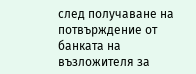след получаване на потвърждение от банката на възложителя за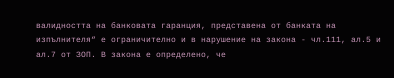валидността на банковата гаранция, представена от банката на изпълнителя“ е ограничително и в нарушение на закона - чл.111, ал.5 и ал.7 от ЗОП. В закона е определено, че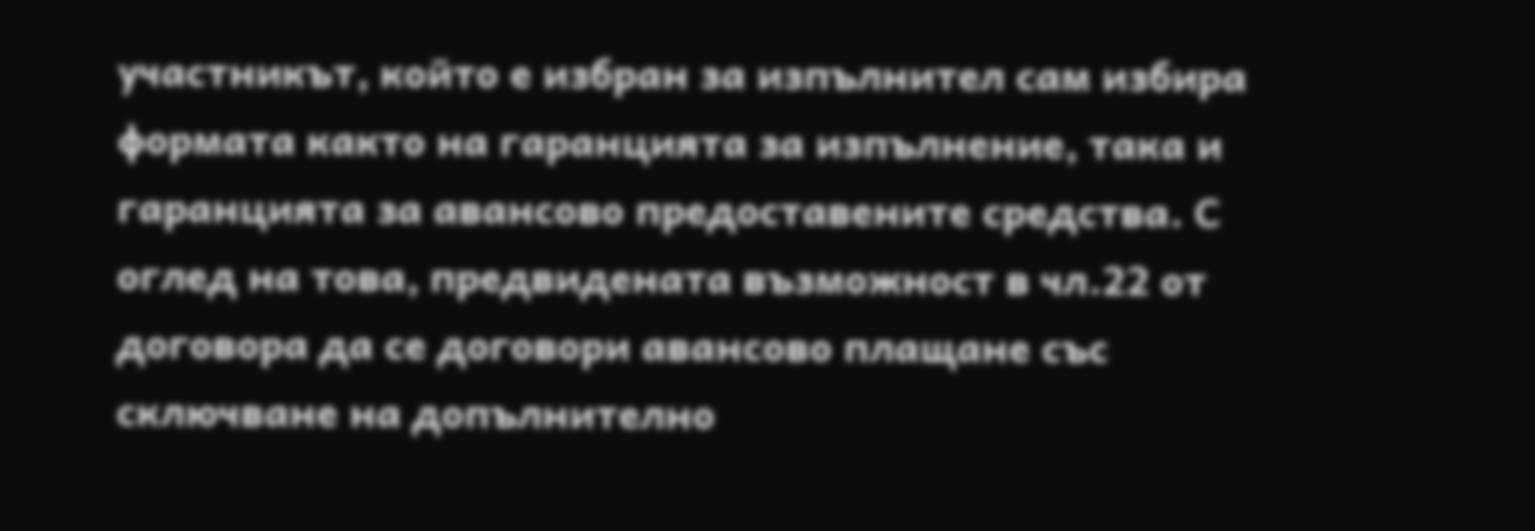участникът, който е избран за изпълнител сам избира формата както на гаранцията за изпълнение, така и гаранцията за авансово предоставените средства. С оглед на това, предвидената възможност в чл.22 от договора да се договори авансово плащане със сключване на допълнително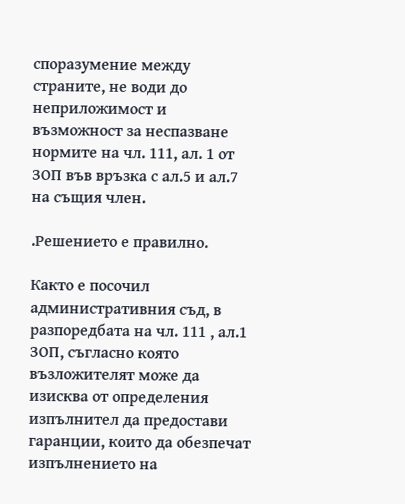споразумение между страните, не води до неприложимост и възможност за неспазване нормите на чл. 111, ал. 1 от ЗОП във връзка с ал.5 и ал.7 на същия член.

.Решението е правилно.

Както е посочил административния съд, в разпоредбата на чл. 111 , ал.1 ЗОП, съгласно която възложителят може да изисква от определения изпълнител да предостави гаранции, които да обезпечат изпълнението на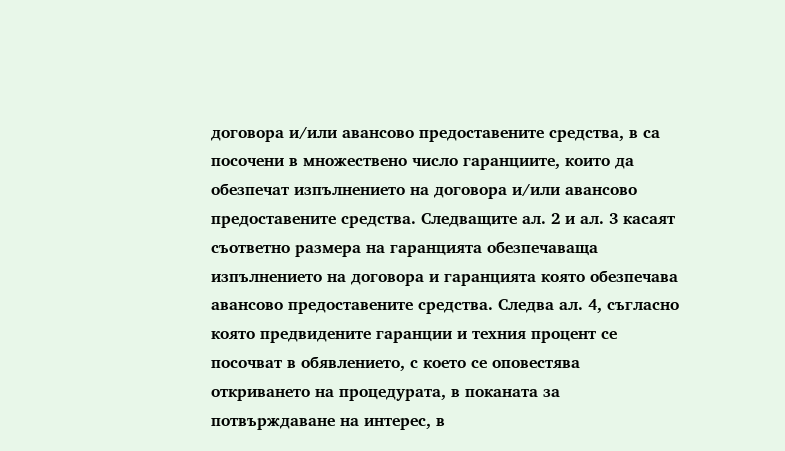договора и/или авансово предоставените средства, в са посочени в множествено число гаранциите, които да обезпечат изпълнението на договора и/или авансово предоставените средства. Следващите ал. 2 и ал. 3 касаят съответно размера на гаранцията обезпечаваща изпълнението на договора и гаранцията която обезпечава авансово предоставените средства. Следва ал. 4, съгласно която предвидените гаранции и техния процент се посочват в обявлението, с което се оповестява откриването на процедурата, в поканата за потвърждаване на интерес, в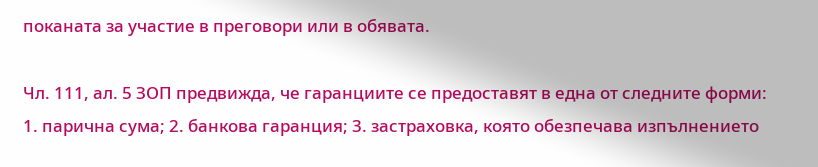поканата за участие в преговори или в обявата.

Чл. 111, ал. 5 ЗОП предвижда, че гаранциите се предоставят в една от следните форми: 1. парична сума; 2. банкова гаранция; 3. застраховка, която обезпечава изпълнението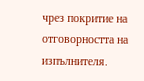чрез покритие на отговорността на изпълнителя.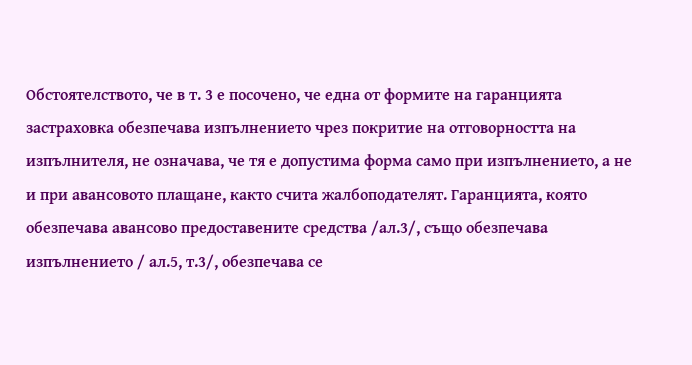Обстоятелството, че в т. 3 е посочено, че една от формите на гаранцията застраховка обезпечава изпълнението чрез покритие на отговорността на изпълнителя, не означава, че тя е допустима форма само при изпълнението, а не и при авансовото плащане, както счита жалбоподателят. Гаранцията, която обезпечава авансово предоставените средства /ал.3/, също обезпечава изпълнението / ал.5, т.3/, обезпечава се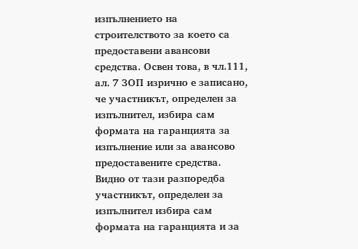изпълнението на строителството за което са предоставени авансови средства. Освен това, в чл.111, ал. 7 ЗОП изрично е записано, че участникът, определен за изпълнител, избира сам формата на гаранцията за изпълнение или за авансово предоставените средства. Видно от тази разпоредба участникът, определен за изпълнител избира сам формата на гаранцията и за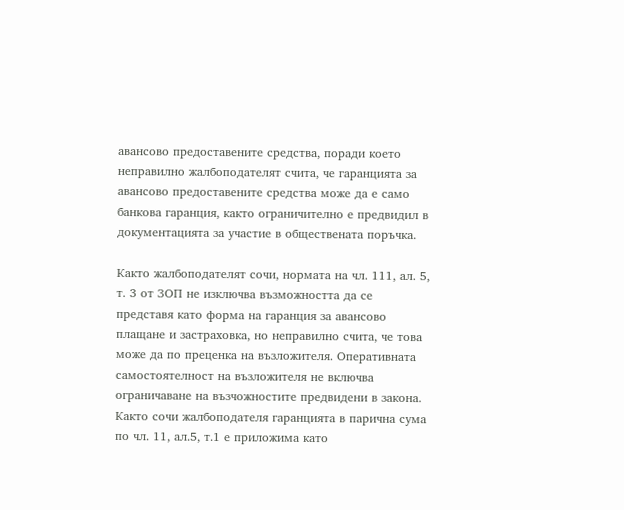авансово предоставените средства, поради което неправилно жалбоподателят счита, че гаранцията за авансово предоставените средства може да е само банкова гаранция, както ограничително е предвидил в документацията за участие в обществената поръчка.

Както жалбоподателят сочи, нормата на чл. 111, ал. 5, т. 3 от ЗОП не изключва възможността да се представя като форма на гаранция за авансово плащане и застраховка, но неправилно счита, че това може да по преценка на възложителя. Оперативната самостоятелност на възложителя не включва ограничаване на възчожностите предвидени в закона. Както сочи жалбоподателя гаранцията в парична сума по чл. 11, ал.5, т.1 е приложима като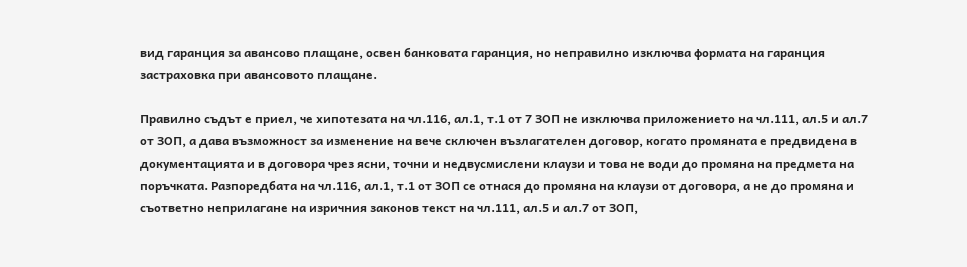вид гаранция за авансово плащане, освен банковата гаранция, но неправилно изключва формата на гаранция застраховка при авансовото плащане.

Правилно съдът е приел, че хипотезата на чл.116, ал.1, т.1 от 7 ЗОП не изключва приложението на чл.111, ал.5 и ал.7 от ЗОП, а дава възможност за изменение на вече сключен възлагателен договор, когато промяната е предвидена в документацията и в договора чрез ясни, точни и недвусмислени клаузи и това не води до промяна на предмета на поръчката. Разпоредбата на чл.116, ал.1, т.1 от ЗОП се отнася до промяна на клаузи от договора, а не до промяна и съответно неприлагане на изричния законов текст на чл.111, ал.5 и ал.7 от ЗОП,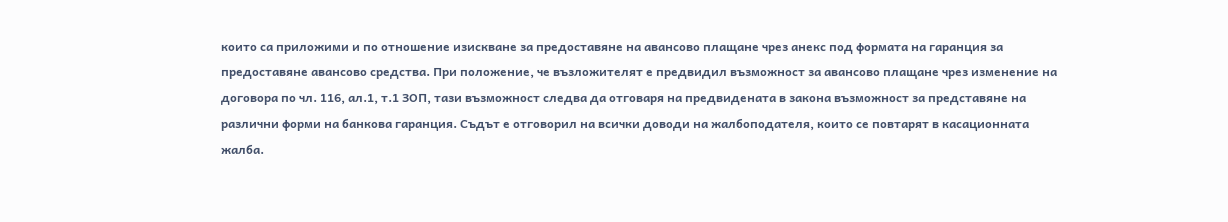които са приложими и по отношение изискване за предоставяне на авансово плащане чрез анекс под формата на гаранция за предоставяне авансово средства. При положение, че възложителят е предвидил възможност за авансово плащане чрез изменение на договора по чл. 116, ал.1, т.1 ЗОП, тази възможност следва да отговаря на предвидената в закона възможност за представяне на различни форми на банкова гаранция. Съдът е отговорил на всички доводи на жалбоподателя, които се повтарят в касационната жалба.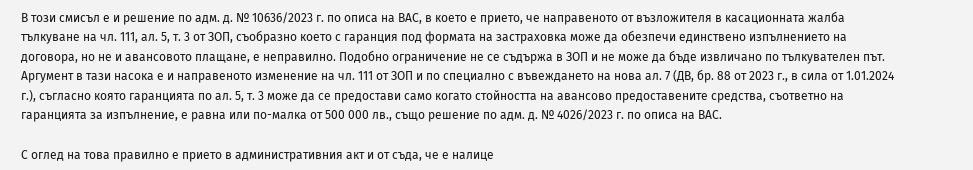В този смисъл е и решение по адм. д. № 10636/2023 г. по описа на ВАС, в което е прието, че направеното от възложителя в касационната жалба тълкуване на чл. 111, ал. 5, т. 3 от ЗОП, съобразно което с гаранция под формата на застраховка може да обезпечи единствено изпълнението на договора, но не и авансовото плащане, е неправилно. Подобно ограничение не се съдържа в ЗОП и не може да бъде извличано по тълкувателен път. Аргумент в тази насока е и направеното изменение на чл. 111 от ЗОП и по специално с въвеждането на нова ал. 7 (ДВ, бр. 88 от 2023 г., в сила от 1.01.2024 г.), съгласно която гаранцията по ал. 5, т. 3 може да се предостави само когато стойността на авансово предоставените средства, съответно на гаранцията за изпълнение, е равна или по-малка от 500 000 лв., също решение по адм. д. № 4026/2023 г. по описа на ВАС.

С оглед на това правилно е прието в административния акт и от съда, че е налице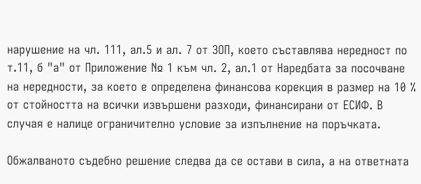нарушение на чл. 111, ал.5 и ал. 7 от ЗОП, което съставлява нередност по т.11, б "а" от Приложение № 1 към чл. 2, ал.1 от Наредбата за посочване на нередности, за което е определена финансова корекция в размер на 10 % от стойността на всички извършени разходи, финансирани от ЕСИФ. В случая е налице ограничително условие за изпълнение на поръчката.

Обжалваното съдебно решение следва да се остави в сила, а на ответната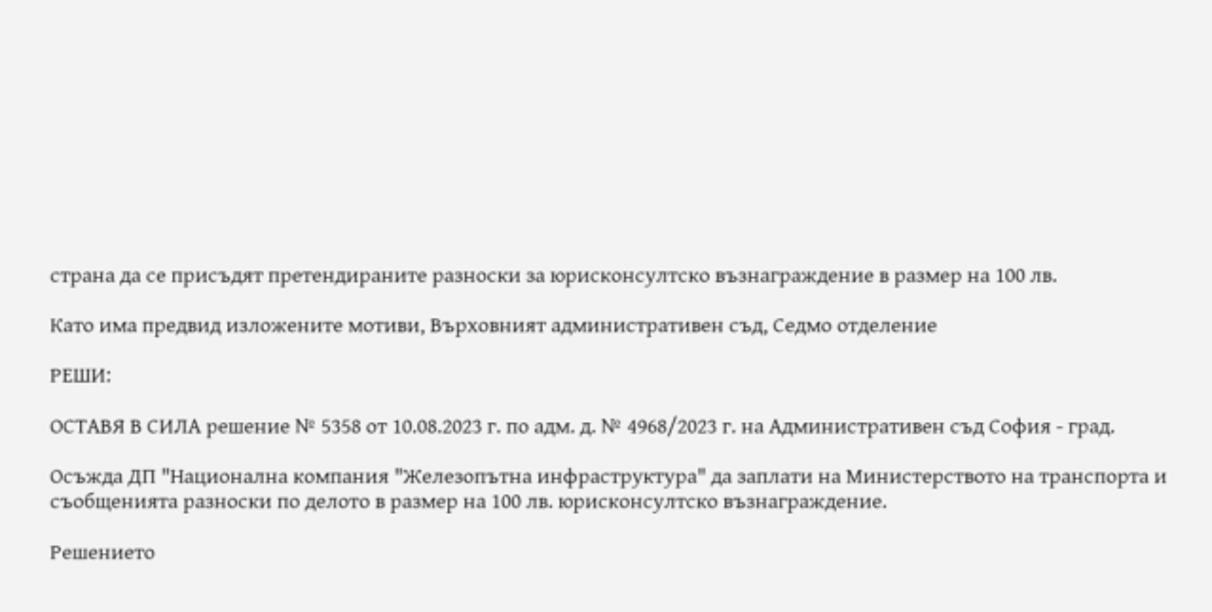страна да се присъдят претендираните разноски за юрисконсултско възнаграждение в размер на 100 лв.

Като има предвид изложените мотиви, Върховният административен съд, Седмо отделение

РЕШИ:

ОСТАВЯ В СИЛА решение № 5358 от 10.08.2023 г. по адм. д. № 4968/2023 г. на Административен съд София - град.

Осъжда ДП "Национална компания "Железопътна инфраструктура" да заплати на Министерството на транспорта и съобщенията разноски по делото в размер на 100 лв. юрисконсултско възнаграждение.

Решението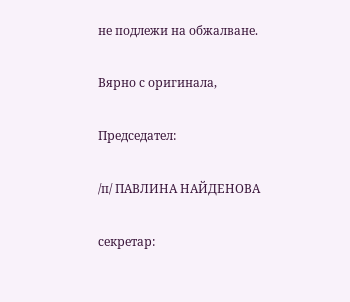не подлежи на обжалване.

Вярно с оригинала,

Председател:

/п/ ПАВЛИНА НАЙДЕНОВА

секретар: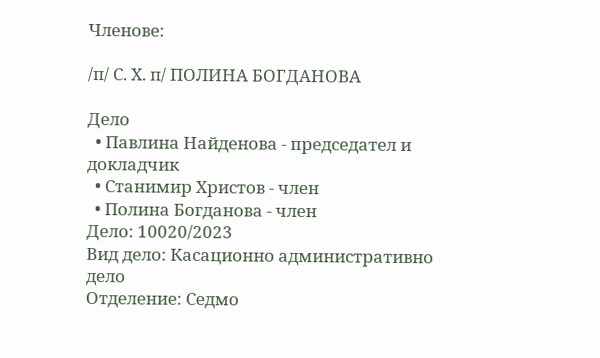Членове:

/п/ С. Х. п/ ПОЛИНА БОГДАНОВА

Дело
  • Павлина Найденова - председател и докладчик
  • Станимир Христов - член
  • Полина Богданова - член
Дело: 10020/2023
Вид дело: Касационно административно дело
Отделение: Седмо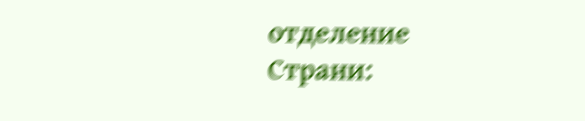отделение
Страни: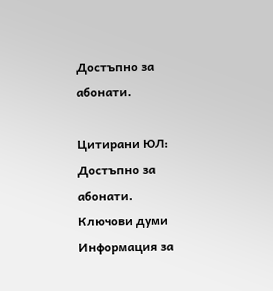Достъпно за абонати.

Цитирани ЮЛ:
Достъпно за абонати.
Ключови думи
Информация за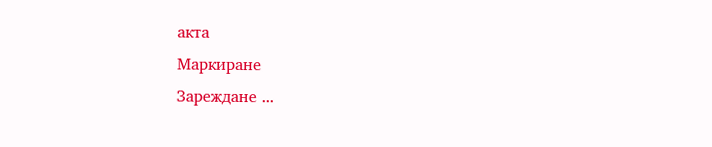акта
Маркиране
Зареждане ...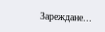Зареждане...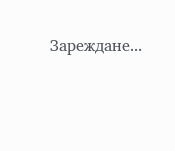Зареждане...